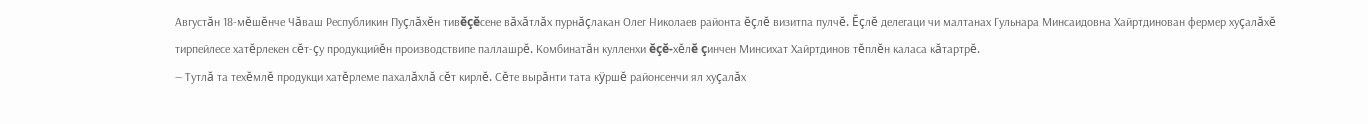Августăн 18-мĕшĕнче Чăваш Республикин Пуçлăхĕн тивĕçĕсене вăхăтлăх пурнăçлакан Олег Николаев районта ĕçлĕ визитпа пулчĕ. Ĕçлĕ делегаци чи малтанах Гульнара Минсаидовна Хайртдинован фермер хуçалăхĕ тирпейлесе хатĕрлекен сĕт-çу продукцийĕн производствипе паллашрĕ. Комбинатăн кулленхи ĕçĕ-хĕлĕ çинчен Минсихат Хайртдинов тĕплĕн каласа кăтартрĕ.
— Тутлă та техĕмлĕ продукци хатĕрлеме пахалăхлă сĕт кирлĕ. Сĕте вырăнти тата кÿршĕ районсенчи ял хуçалăх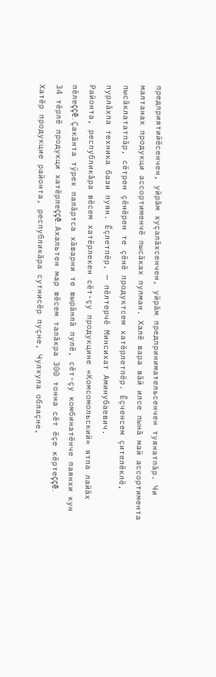предприятийĕсенчен, уйрăм хуçалăхсенчен, уйрăм предпринимательсенчен туянатпăр. Чи малтанах продукци ассортименчĕ пысăках пулман. Халĕ вара вăй илсе пынă май ассортимента пысăклататпăр, сĕтрен çĕнĕрен те çĕнĕ продуктсем хатĕрлетпĕр. Ĕçченсем çителĕклĕ, пурлăхпа техника бази пуян. Ĕçлетпĕр, — пĕлтерчĕ Минсихат Аминубаевич.
Районта, республикăра вĕсем хатĕрлекен сĕт-çу продукцине «Комсомольский» ятпа лайăх пĕлеççĕ. Çакăнта тÿрех палăртса хăварни те вырăнлă пулĕ, сĕт-çу комбинатĕнче паянхи кун 34 тĕрлĕ продукци хатĕрлеççĕ. Ахальтен мар вĕсем талăкра 300 тонна сĕт ĕçе кĕртеççĕ. Хатĕр продукцие районта, республикăра сутнисĕр пуçне, Чулхула облаçне,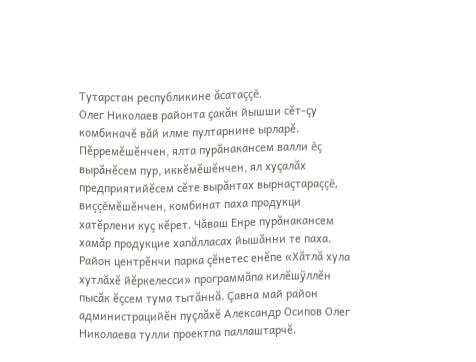Тутарстан республикине ăсатаççĕ.
Олег Николаев районта çакăн йышши сĕт-çу комбиначĕ вăй илме пултарнине ырларĕ. Пĕрремĕшĕнчен, ялта пурăнакансем валли ĕç вырăнĕсем пур, иккĕмĕшĕнчен, ял хуçалăх предприятийĕсем сĕте вырăнтах вырнаçтараççĕ, виççĕмĕшĕнчен, комбинат паха продукци хатĕрлени куç кĕрет. Чăваш Енре пурăнакансем хамăр продукцие хапăлласах йышăнни те паха.
Район центрĕнчи парка çĕнетес енĕпе «Хăтлă хула хутлăхĕ йĕркелесси» программăпа килĕшÿллĕн пысăк ĕçсем тума тытăннă. Çавна май район администрацийĕн пуçлăхĕ Александр Осипов Олег Николаева тулли проектпа паллаштарчĕ.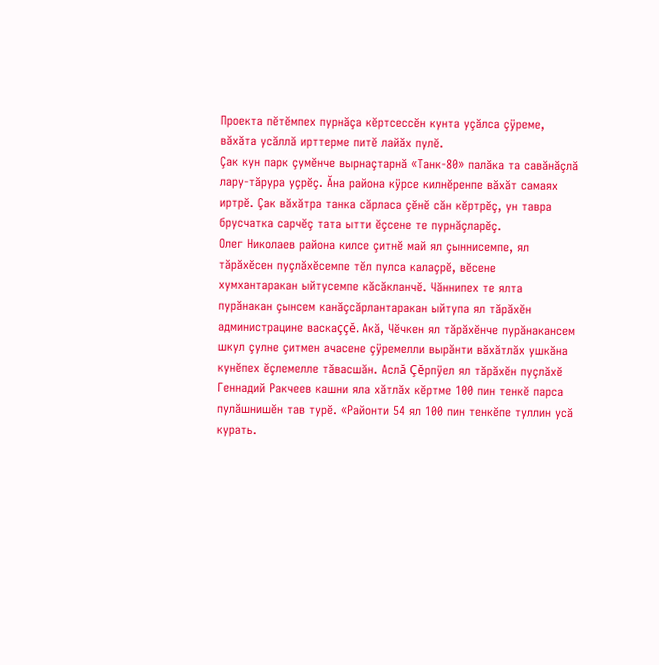Проекта пĕтĕмпех пурнăçа кĕртсессĕн кунта уçăлса çÿреме, вăхăта усăллă ирттерме питĕ лайăх пулĕ.
Çак кун парк çумĕнче вырнаçтарнă «Танк-80» палăка та савăнăçлă лару-тăрура уçрĕç. Ăна района кÿрсе килнĕренпе вăхăт самаях иртрĕ. Çак вăхăтра танка сăрласа çĕнĕ сăн кĕртрĕç, ун тавра брусчатка сарчĕç тата ытти ĕçсене те пурнăçларĕç.
Олег Николаев района килсе çитнĕ май ял çыннисемпе, ял тăрăхĕсен пуçлăхĕсемпе тĕл пулса калаçрĕ, вĕсене хумхантаракан ыйтусемпе кăсăкланчĕ. Чăннипех те ялта пурăнакан çынсем канăçсăрлантаракан ыйтупа ял тăрăхĕн администрацине васкаççĕ. Акă, Чĕчкен ял тăрăхĕнче пурăнакансем шкул çулне çитмен ачасене çÿремелли вырăнти вăхăтлăх ушкăна кунĕпех ĕçлемелле тăвасшăн. Аслă Çĕрпÿел ял тăрăхĕн пуçлăхĕ Геннадий Ракчеев кашни яла хăтлăх кĕртме 100 пин тенкĕ парса пулăшнишĕн тав турĕ. «Районти 54 ял 100 пин тенкĕпе туллин усă курать.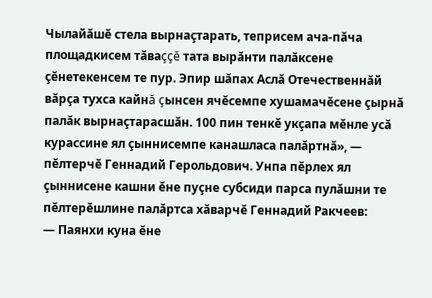Чылайăшĕ стела вырнаçтарать, теприсем ача-пăча площадкисем тăваççĕ тата вырăнти палăксене çĕнетекенсем те пур. Эпир шăпах Аслă Отечественнăй вăрçа тухса кайнă çынсен ячĕсемпе хушамачĕсене çырнă палăк вырнаçтарасшăн. 100 пин тенкĕ укçапа мĕнле усă курассине ял çыннисемпе канашласа палăртнă», — пĕлтерчĕ Геннадий Герольдович. Унпа пĕрлех ял çыннисене кашни ĕне пуçне субсиди парса пулăшни те пĕлтерĕшлине палăртса хăварчĕ Геннадий Ракчеев:
— Паянхи куна ĕне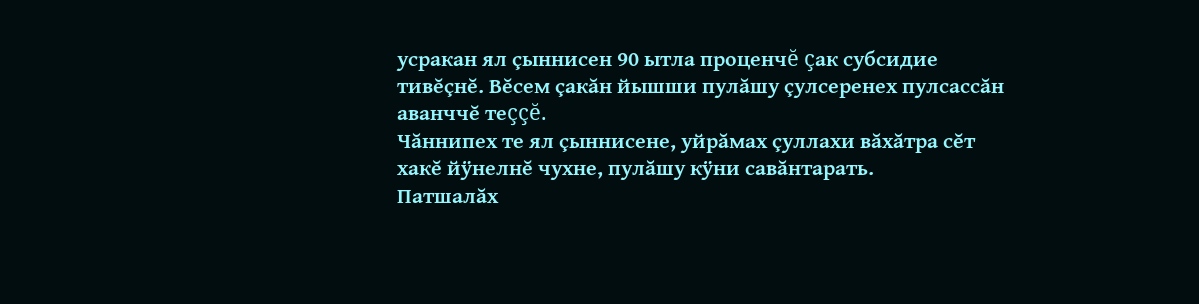усракан ял çыннисен 90 ытла проценчĕ çак субсидие тивĕçнĕ. Вĕсем çакăн йышши пулăшу çулсеренех пулсассăн аванччĕ теççĕ.
Чăннипех те ял çыннисене, уйрăмах çуллахи вăхăтра сĕт хакĕ йÿнелнĕ чухне, пулăшу кÿни савăнтарать.
Патшалăх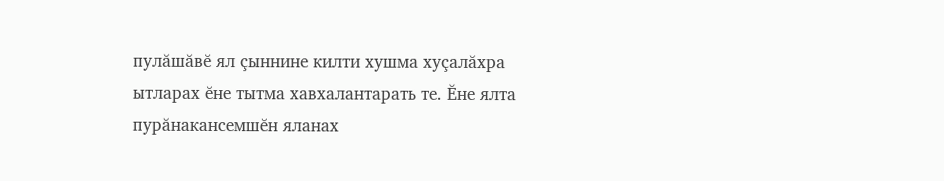пулăшăвĕ ял çыннине килти хушма хуçалăхра ытларах ĕне тытма хавхалантарать те. Ĕне ялта пурăнакансемшĕн яланах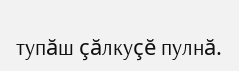тупăш çăлкуçĕ пулнă.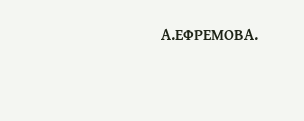А.ЕФРЕМОВА.